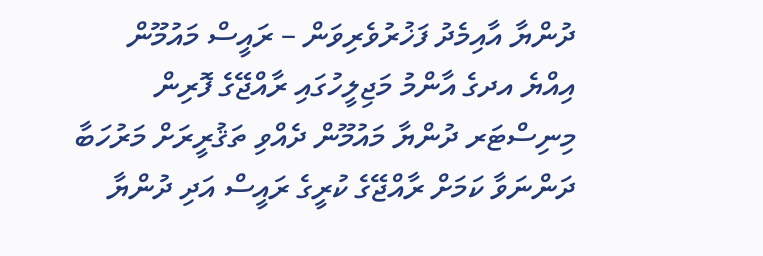ދުންޔާ އާއިމެދު ފަޚުރުވެރިވަން – ރައީސް މައުމޫން
އިއްޔެ އދގެ އާންމު މަޖިލީހުގައި ރާއްޖޭގެ ފޮރިން މިނިސްޓަރ ދުންޔާ މައުމޫން ދެއްވި ތަޤުރީރަށް މަރުހަބާ ދަންނަވާ ކަމަށް ރާއްޖޭގެ ކުރީގެ ރައީސް އަދި ދުންޔާ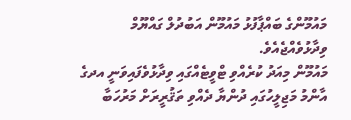މައުމޫންގެ ބައްޕާފުޅު މައުމޫން އަބުދުލް ގައްޔޫމް ވިދާޅުވެއްޖެއެވެ.
މައުމޫން މިއަދު ކުރެއްވި ޓްވީޓެއްގައި ވިދާޅުވެފައިވަނީ އދގެ އާންމު މަޖިލީހުގައި ދުންޔާ ދެއްވި ތަޤުރީރަށް މަރުހަބާ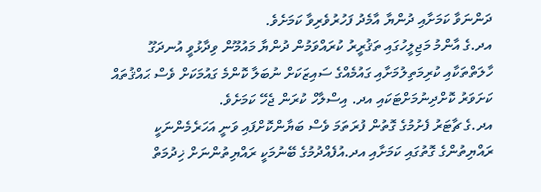ދަންނަވާ ކަމަށާއި ދުންޔާ އާމެދު ފަހުރުވެރިވާ ކަމަށެވެ.
އދ.ގެ އާންމު މަޖިލީހުގައި ތަޤުރީރު ކުރައްވަމުން ދުންޔާ މައުމޫން ވިދާޅުވީ އުނދަގޫ ހާލަތްތަކާއި ކުރިމަތިލުމަށާއި ގައުމެއްގެ ސައިޒަކަށް ނުބަލާ ކޮންމެ ގައުމަކަށް ވެސް ޙައްޤުތައް ކަށަވަރު ކޮށްދިނުމަށްޓަކައި އދ. އިސްލާހް ކުރަން ޖެހޭ ކަމަށެވެ.
އދ.ގެ ޗާޓަރު ފެށުމުގެ ގޮތުން ފުރަތަމަ ވެސް ބަޔާންކޮށްފައި ވަނީ އަހަރެމެންނަކީ ރައްޔިތުންގެ ގޮތުގައި ކަމަށާއި އދ.އުފެއްދުމުގެ ބޭނުމަކީ ރައްޔިތުންނަށް ޚިދުމަތް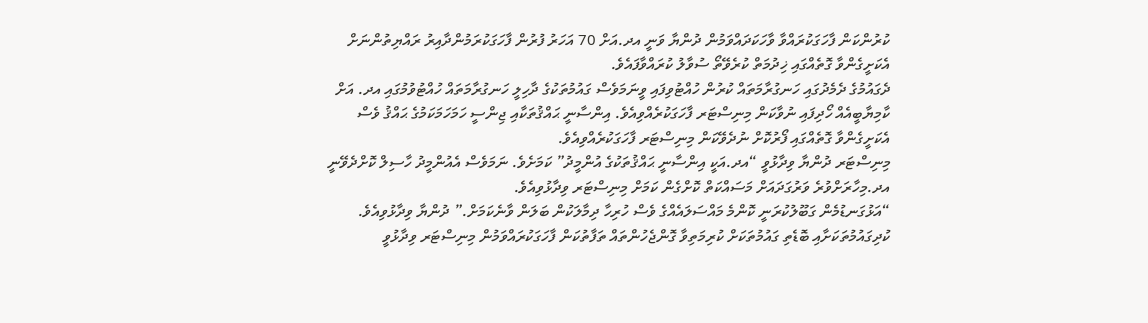ކުރުންކަން ފާހަގަކުރައްވާ ވާހަކަދައްވަމުން ދުންޔާ ވަނީ އދ.އަށް 70 އަހަރު ފުރުން ފާހަގަކުރަމުންދާއިރު ރައްޔިތުންނަށް އެކަށީގެންވާ ގޮތެއްގައި ޚިދުމަތް ކުރެވޭތޯ ސުވާލު ކުރައްވާފައެވެ.
ދެގައުމުގެ ދެމެދުގައި ހަނގުރާމަތައް ކުރުން ހުއްޓުވިފައި ވީނަމަވެސް ގައުމުތަކުގެ ދާހިލީ ހަނގުރާމަތައް ހުއްޓުވުމުގައި އދ. އަށް ކާމިޔާބީއެއް ހޯދިފައި ނުވާކަން މިނިސްޓަރ ފާހަގަކުރެއްވިއެވެ. އިންސާނީ ޙައްޤުތަކާއި ޖިންސީ ހަމަހަމަކަމުގެ ޙައްޤު ވެސް އެކަށީގެންވާ ގޮތެއްގައި ފޯރުކޮށް ނުދެވޭކަން މިނިސްޓަރ ފާހަގަކުރެއްވިއެވެ.
މިނިސްޓަރ ދުންޔާ ވިދާޅުވީ “އދ.އަކީ އިންސާނީ ޙައްޤުތަކުގެ އުންމީދު” ކަމަށެވެ. ނަމަވެސް އެއުންމީދު ހާސިލް ކޮށްދެވޭނީ އދ.މިހާރަށްވުރެ ވަރުގަދައަށް މަސައްކަތް ކޮށްގެން ކަމަށް މިނިސްޓަރ ވިދާޅުވިއެވެ.
“އަޅުގަނޑުމެން ގަބޫލުކުރަނީ ކޮންމެ މައްސަލައެއްގެ ވެސް ހުރިހާ ދިމާލަކުން ބަލަން ވާނެކަމަށް.” ދުންޔާ ވިދާޅުވިއެވެ.
ކުދިގައުމުތަކަށާއި ބޮޑެތި ގައުމުތަކަށް ކުރިމަތިވާ ގޮންޖެހުންތައް ތަފާތުކަން ފާހަގަކުރައްވަމުން މިނިސްޓަރ ވިދާޅުވީ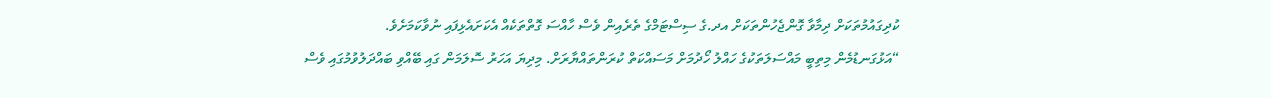ކުދިގައުމުތަކަށް ދިމާވާ ގޮންޖެހުންތަކަށް އދ.ގެ ސިސްޓަމްގެ ތެރެއިން ވެސް ހާއްސަ ގޮތްތަކެއް އެކަށައެޅިފައި ނުވާކަމަށެވެ.
“އަޅުގަނޑުމެން މިތިބީ މައްސަލަތަކުގެ ހައްލު ހޯދުމަށް މަސައްކަތް ކުރަންތައްޔާރަށް. މިދިޔަ އަހަރު ސޮލަމަން ގައި ބޭއްވި ބައްދަލުވުމުގައި ވެސް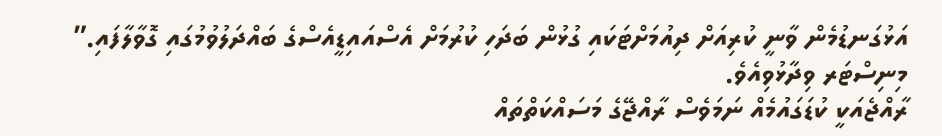އަޅުގަނޑުމެން ވާނީ ކުރިއަށް ދިއުމަށްޓަކައި ގުޅުން ބަދަހި ކުރުމަށް އެސްއައިޑީއެސްގެ ބައްދަލުވުމުގައި ގޮވާލާފައި.” މިނިސްޓަރ ވިދާޅުވިއެވެ.
ރާއްޖެއަކީ ކުޑަގައުމެއް ނަމަވެސް ރާއްޖޭގެ މަސައްކަތްތައް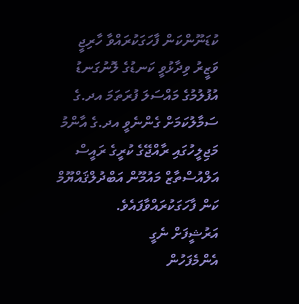ކުޑަނޫންކަން ފާހަގަކުރައްވާ ހާރިޖީ ވަޒީރު ވިދާޅުވީ ކަނޑުގެ ލޮނުގަނޑު އުފުލުމުގެ މައްސަލަ ފުރަތަމަ އދ.ގެ ސަމާލުކަމަށް ގެންނެވީ އދ.ގެ އާންމު މަޖިލީހުގައި ރާއްޖޭގެ ކުރީގެ ރައީސް އަލްއުސްތާޒް މައުމޫން އަބްދުލްޤައްޔޫމް ކަން ފާހަގަކުރައްވާފައެވެ.
އަރުޝީފަށް ނެގީ
އެންމެފަހުން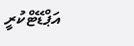އަޕްޑޭޓްކުރީ